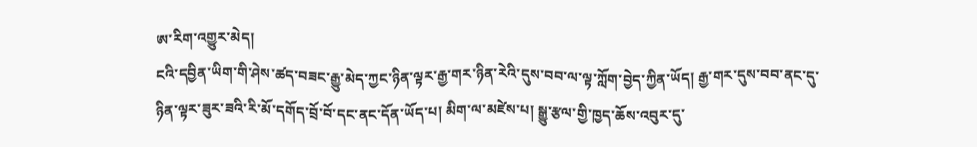ཨ་རིག་འགྱུར་མེད།
ངའི་དབྱིན་ཡིག་གི་ཤེས་ཚད་བཟང་རྒྱུ་མེད་ཀྱང་ཉིན་ལྟར་རྒྱ་གར་ཉིན་རེའི་དུས་བབ་ལ་ལྟ་ཀློག་བྱེད་ཀྱིན་ཡོད། རྒྱ་གར་དུས་བབ་ནང་དུ་ཉིན་ལྟར་ཟུར་ཟའི་རི་མོ་དགོད་བྲོ་བོ་དང་ནང་དོན་ཡོད་པ། མིག་ལ་མཛེས་པ། སྒྱུ་རྩལ་གྱི་ཁྱད་ཆོས་འབུར་དུ་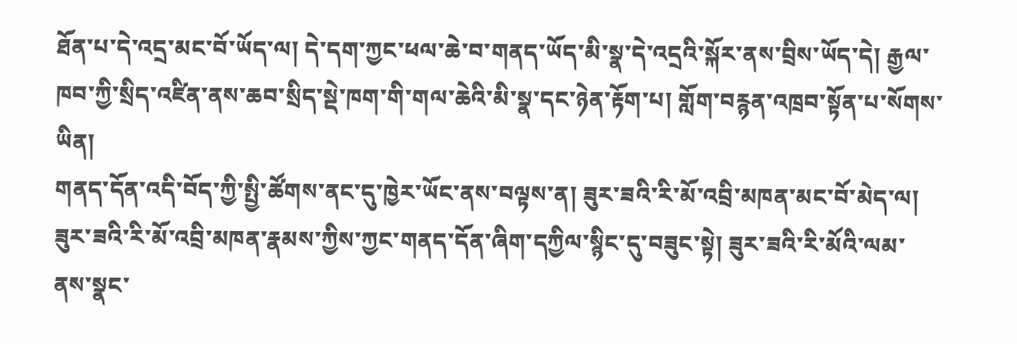ཐོན་པ་དེ་འདྲ་མང་བོ་ཡོད་ལ། དེ་དག་ཀྱང་ཕལ་ཆེ་བ་གནད་ཡོད་མི་སྣ་དེ་འདྲའི་སྐོར་ནས་བྲིས་ཡོད་དེ། རྒྱལ་ཁབ་ཀྱི་སྲིད་འཛིན་ནས་ཆབ་སྲིད་སྡེ་ཁག་གི་གལ་ཆེའི་མི་སྣ་དང་ཉེན་རྟོག་པ། གློག་བརྙན་འཁྲབ་སྟོན་པ་སོགས་ཡིན།
གནད་དོན་འདི་བོད་ཀྱི་སྤྱི་ཚོགས་ནང་དུ་ཁྱེར་ཡོང་ནས་བལྟས་ན། ཟུར་ཟའི་རི་མོ་འབྲི་མཁན་མང་བོ་མེད་ལ། ཟུར་ཟའི་རི་མོ་འབྲི་མཁན་རྣམས་ཀྱིས་ཀྱང་གནད་དོན་ཞིག་དཀྱིལ་སྙིང་དུ་བཟུང་སྟེ། ཟུར་ཟའི་རི་མོའི་ལམ་ནས་སྣང་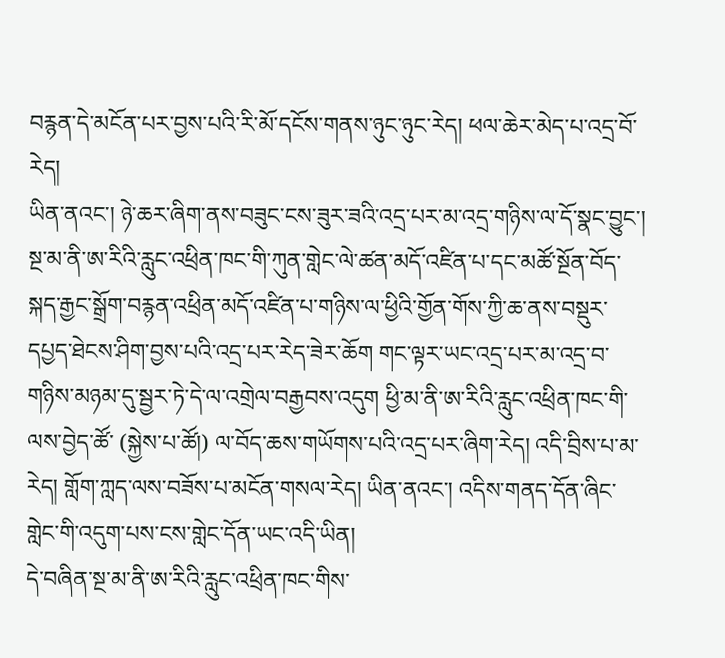བརྙན་དེ་མངོན་པར་བྱས་པའི་རི་མོ་དངོས་གནས་ཉུང་ཉུང་རེད། ཕལ་ཆེར་མེད་པ་འདྲ་བོ་རེད།
ཡིན་ནའང་། ཉེ་ཆར་ཞིག་ནས་བཟུང་ངས་ཟུར་ཟའི་འདྲ་པར་མ་འདྲ་གཉིས་ལ་དོ་སྣང་བྱུང་། སྔ་མ་ནི་ཨ་རིའི་རླུང་འཕྲིན་ཁང་གི་ཀུན་གླེང་ལེ་ཚན་མདོ་འཛིན་པ་དང་མཚོ་སྔོན་བོད་སྐད་རྒྱང་སྒྲོག་བརྙན་འཕྲིན་མདོ་འཛིན་པ་གཉིས་ལ་ཕྱིའི་གྱོན་གོས་ཀྱི་ཆ་ནས་བསྡུར་དཔྱད་ཐེངས་ཤིག་བྱས་པའི་འདྲ་པར་རེད་ཟེར་ཆོག གང་ལྟར་ཡང་འདྲ་པར་མ་འདྲ་བ་གཉིས་མཉམ་དུ་སྦྱར་ཏེ་དེ་ལ་འགྲེལ་བརྒྱབས་འདུག ཕྱི་མ་ནི་ཨ་རིའི་རླུང་འཕྲིན་ཁང་གི་ལས་བྱེད་ཚོ་ (སྐྱེས་པ་ཚོ།) ལ་བོད་ཆས་གཡོགས་པའི་འདྲ་པར་ཞིག་རེད། འདི་བྲིས་པ་མ་རེད། གློག་ཀླད་ལས་བཟོས་པ་མངོན་གསལ་རེད། ཡིན་ནའང་། འདིས་གནད་དོན་ཞིང་གླེང་གི་འདུག་པས་ངས་གླེང་དོན་ཡང་འདི་ཡིན།
དེ་བཞིན་སྔ་མ་ནི་ཨ་རིའི་རླུང་འཕྲིན་ཁང་གིས་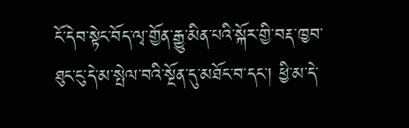ངོ་དེབ་སྟེང་བོད་ལྭ་གྱོན་རྒྱུ་མིན་པའི་སྐོར་གྱི་བརྡ་ཁྱབ་ཐུང་ངུ་དེ་མ་སྤེལ་བའི་སྔོན་དུ་མཐོང་བ་དང་། ཕྱི་མ་དེ་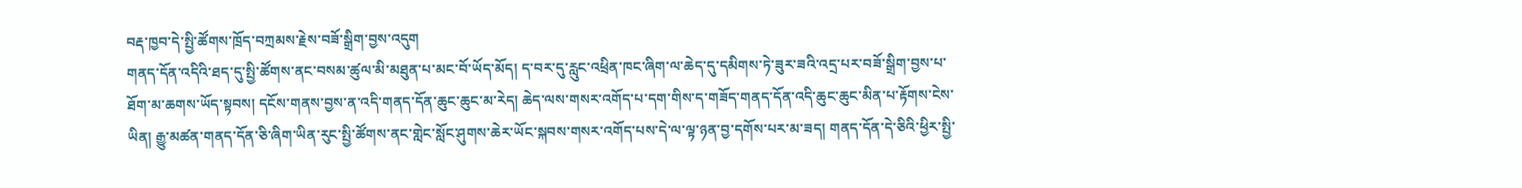བརྡ་ཁྱབ་དེ་སྤྱི་ཚོགས་ཁྲོད་བཀྲམས་རྗེས་བཟོ་སྒྲིག་བྱས་འདུག
གནད་དོན་འདིའི་ཐད་དུ་སྤྱི་ཚོགས་ནང་བསམ་ཚུལ་མི་མཐུན་པ་མང་བོ་ཡོད་མོད། ད་བར་དུ་རླུང་འཕྲིན་ཁང་ཞིག་ལ་ཆེད་དུ་དམིགས་ཏེ་ཟུར་ཟའི་འདྲ་པར་བཟོ་སྒྲིག་བྱས་པ་ཐོག་མ་ཆགས་ཡོད་སྟབས། དངོས་གནས་བྱས་ན་འདི་གནད་དོན་ཆུང་ཆུང་མ་རེད། ཆེད་ལས་གསར་འགོད་པ་དག་གིས་ད་གཟོད་གནད་དོན་འདི་ཆུང་ཆུང་མིན་པ་རྟོགས་ངེས་ཡིན། རྒྱུ་མཚན་གནད་དོན་ཅི་ཞིག་ཡིན་རུང་སྤྱི་ཚོགས་ནང་གླེང་སློང་ཤུགས་ཆེར་ཡོང་སྐབས་གསར་འགོད་པས་དེ་ལ་ལྟ་ཉན་བྱ་དགོས་པར་མ་ཟད། གནད་དོན་དེ་ཅིའི་ཕྱིར་སྤྱི་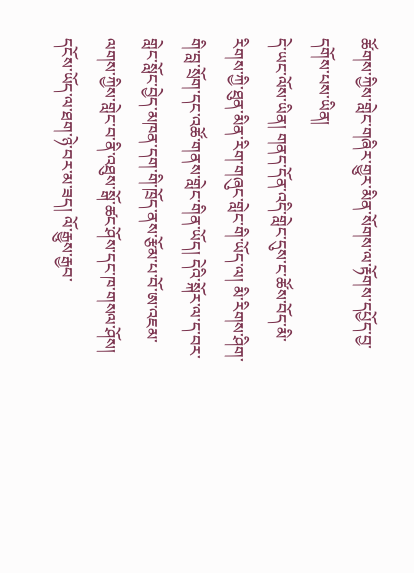ཚོགས་ཀྱིས་གླེང་གཞིར་གྱུར་མིན་སོགས་ལ་རྟོགས་དཔྱོད་བྱ་དགོས་པས་ཡིན།
དེ་ཡང་ལོས་ཡིན། གནད་དོན་འདི་གླེང་དུས་ང་ཚོས་བོད་མི་རིགས་ཀྱི་ཐུན་མིན་རིག་གཞུང་གླེང་གི་ཡོད་ལ། མི་རིགས་ཤིག་གི་བླ་སྲོག་དང་འཚོ་གནས་གླེང་གིན་ཡོད། དེའི་སྐོར་ལ་ད་བར་གླེང་སློང་བྱེད་མཁན་དག་གི་ཁྲོད་ནས་རྩོམ་པ་བོ་ཨ་འཇམ་ལགས་ཀྱིས་གླེང་བ་ནི་འཐུས་སྒོ་ཚང་ཤོས་དང་ཁ་གསལ་ཤོས། དངོས་ཡོད་ལ་ཐག་ཉེ་བར་མ་ཟད། ལོ་རྒྱུས་རྒྱབ་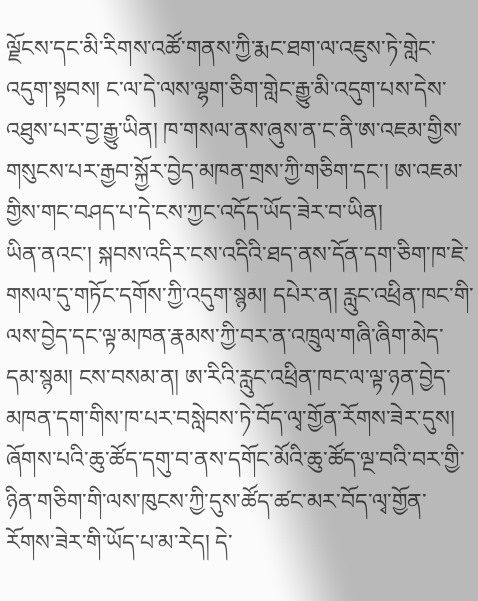ལྗོངས་དང་མི་རིགས་འཚོ་གནས་ཀྱི་རྨང་ཐག་ལ་འཇུས་ཏེ་གླེང་འདུག་སྟབས། ང་ལ་དེ་ལས་ལྷག་ཅིག་གླེང་རྒྱུ་མི་འདུག་པས་དེས་འཐུས་པར་བྱ་རྒྱུ་ཡིན། ཁ་གསལ་ནས་ཞུས་ན་ང་ནི་ཨ་འཇམ་གྱིས་གསུངས་པར་རྒྱབ་སྐྱོར་བྱེད་མཁན་གྲས་ཀྱི་གཅིག་དང་། ཨ་འཇམ་གྱིས་གང་བཤད་པ་དེ་ངས་ཀྱང་འདོད་ཡོད་ཟེར་བ་ཡིན།
ཡིན་ནའང་། སྐབས་འདིར་ངས་འདིའི་ཐད་ནས་དོན་དག་ཅིག་ཁ་ཇེ་གསལ་དུ་གཏོང་དགོས་ཀྱི་འདུག་སྙམ། དཔེར་ན། རླུང་འཕྲིན་ཁང་གི་ལས་བྱེད་དང་ལྟ་མཁན་རྣམས་ཀྱི་བར་ན་འཁྲུལ་གཞི་ཞིག་མེད་དམ་སྙམ། ངས་བསམ་ན། ཨ་རིའི་རླུང་འཕྲིན་ཁང་ལ་ལྟ་ཉན་བྱེད་མཁན་དག་གིས་ཁ་པར་བསླེབས་ཏེ་བོད་ལྭ་གྱོན་རོགས་ཟེར་དུས། ཞོགས་པའི་ཆུ་ཚོད་དགུ་བ་ནས་དགོང་མོའི་ཆུ་ཚོད་ལྔ་བའི་བར་གྱི་ཉིན་གཅིག་གི་ལས་ཁུངས་ཀྱི་དུས་ཚོད་ཚང་མར་བོད་ལྭ་གྱོན་རོགས་ཟེར་གི་ཡོད་པ་མ་རེད། དེ་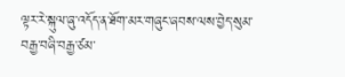ལྟར་རེ་སྐུལ་ཞུ་འདོད་ན་ཐོག་མར་གཞུང་ཞབས་ལས་བྱེད་སུམ་བརྒྱ་བཞི་བརྒྱ་ཙམ་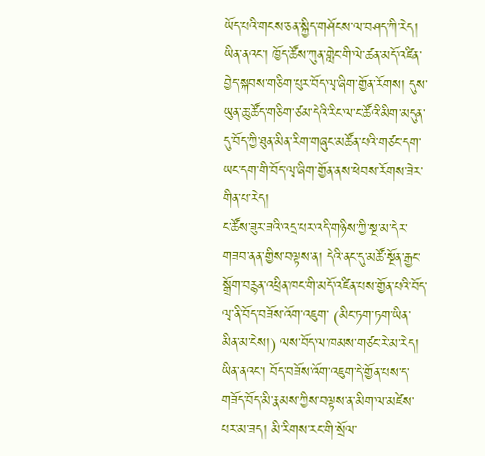ཡོད་པའི་གངས་ཅན་སྐྱིད་གཤོངས་ལ་བཤད་ཀི་རེད། ཡིན་ནའང་། ཁྱོད་ཚོས་ཀུན་གླེང་གི་ལེ་ཚན་མདོ་འཛིན་བྱེད་སྐབས་གཅིག་པུར་བོད་ལྭ་ཞིག་གྱོན་རོགས། དུས་ཡུན་ཆུ་ཚོད་གཅིག་ཙམ་དེའི་རིང་ལ་ང་ཚོའི་མིག་མདུན་དུ་བོད་ཀྱི་ཐུན་མིན་རིག་གཞུང་མཚོན་པའི་གཙང་དག་ཡང་དག་གི་བོད་ལྭ་ཞིག་གྱོན་ནས་ཕེབས་རོགས་ཟེར་གིན་པ་རེད།
ང་ཚོས་ཟུར་ཟའི་འདྲ་པར་འདི་གཉིས་ཀྱི་སྔ་མ་དེར་གཟབ་ནན་གྱིས་བལྟས་ན། དེའི་ནང་དུ་མཚོ་སྔོན་རྒྱང་སྒྲོག་བརྙན་འཕྲིན་ཁང་གི་མདོ་འཛིན་པས་གྱོན་པའི་བོད་ལྭ་ནི་བོད་བཟོས་འོག་འཇུག་ (མིང་ཏག་ཏག་ཡིན་མིན་མ་ངེས།) ལས་བོད་ལ་ཁམས་གཙང་རེ་མ་རེད། ཡིན་ནའང་། བོད་བཟོས་འོག་འཇུག་དེ་གྱོན་པས་ད་གཟོད་བོད་མི་རྣམས་ཀྱིས་བལྟས་ན་མིག་ལ་མཛེས་པར་མ་ཟད། མི་རིགས་རང་གི་སྲོལ་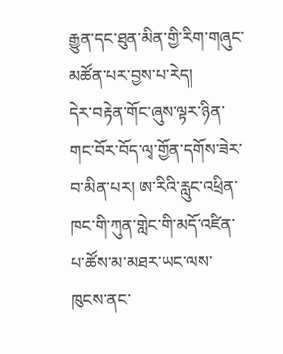རྒྱུན་དང་ཐུན་མིན་གྱི་རིག་གཞུང་མཚོན་པར་བྱས་པ་རེད།
དེར་བརྟེན་གོང་ཞུས་ལྟར་ཉིན་གང་བོར་བོད་ལྭ་གྱོན་དགོས་ཟེར་བ་མིན་པར། ཨ་རིའི་རླུང་འཕྲིན་ཁང་གི་ཀུན་གླེང་གི་མདོ་འཛིན་པ་ཚོས་མ་མཐར་ཡང་ལས་ཁུངས་ནང་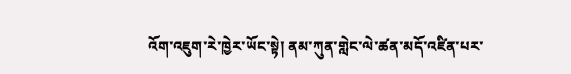འོག་འཇུག་རེ་ཁྱེར་ཡོང་སྟེ། ནམ་ཀུན་གླེང་ལེ་ཚན་མདོ་འཛིན་པར་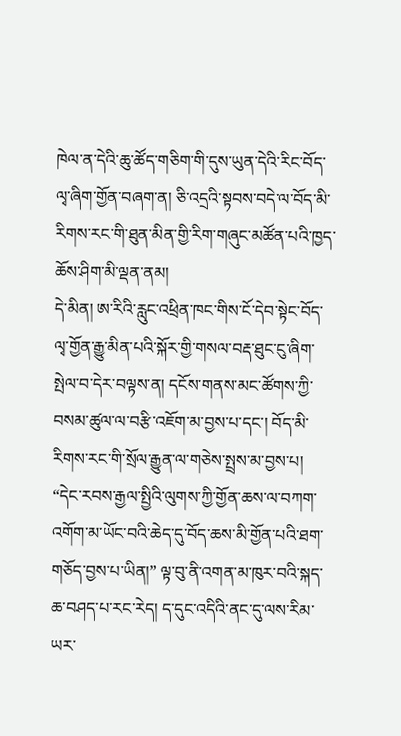ཁེལ་ན་དེའི་ཆུ་ཚོད་གཅིག་གི་དུས་ཡུན་དེའི་རིང་བོད་ལྭ་ཞིག་གྱོན་བཞག་ན། ཅི་འདྲའི་སྟབས་བདེ་ལ་བོད་མི་རིགས་རང་གི་ཐུན་མིན་གྱི་རིག་གཞུང་མཚོན་པའི་ཁྱད་ཆོས་ཤིག་མི་ལྡན་ནམ།
དེ་མིན། ཨ་རིའི་རླུང་འཕྲིན་ཁང་གིས་ངོ་དེབ་སྟེང་བོད་ལྭ་གྱོན་རྒྱུ་མིན་པའི་སྐོར་གྱི་གསལ་བརྡ་ཐུང་ངུ་ཞིག་སྤེལ་བ་དེར་བལྟས་ན། དངོས་གནས་མང་ཚོགས་ཀྱི་བསམ་ཚུལ་ལ་བརྩི་འཇོག་མ་བྱས་པ་དང་། བོད་མི་རིགས་རང་གི་སྲོལ་རྒྱུན་ལ་གཅེས་སྤྲས་མ་བྱས་པ། “དེང་རབས་རྒྱལ་སྤྱིའི་ལུགས་ཀྱི་གྱོན་ཆས་ལ་བཀག་འགོག་མ་ཡོང་བའི་ཆེད་དུ་བོད་ཆས་མི་གྱོན་པའི་ཐག་གཅོད་བྱས་པ་ཡིན།” ལྟ་བུ་ནི་འགན་མ་ཁུར་བའི་སྐད་ཆ་བཤད་པ་རང་རེད། ད་དུང་འདིའི་ནང་དུ་ལས་རིམ་ཡར་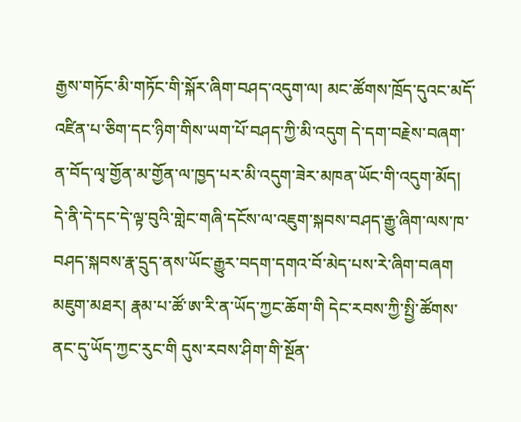རྒྱས་གཏོང་མི་གཏོང་གི་སྐོར་ཞིག་བཤད་འདུག་ལ། མང་ཚོགས་ཁྲོད་དུའང་མདོ་འཛིན་པ་ཅིག་དང་ཉིག་གིས་ཡག་པོ་བཤད་ཀྱི་མི་འདུག དེ་དག་བརྗེས་བཞག་ན་བོད་ལྭ་གྱོན་མ་གྱོན་ལ་ཁྱད་པར་མི་འདུག་ཟེར་མཁན་ཡོང་གི་འདུག་མོད། དེ་ནི་དེ་དང་དེ་ལྟ་བུའི་གླེང་གཞི་དངོས་ལ་འཇུག་སྐབས་བཤད་རྒྱུ་ཞིག་ལས་ཁ་བཤད་སྐབས་རྣ་དྲུད་ནས་ཡོང་རྒྱུར་བདག་དགའ་བོ་མེད་པས་རེ་ཞིག་བཞག
མཇུག་མཐར། རྣམ་པ་ཚོ་ཨ་རི་ན་ཡོད་ཀྱང་ཆོག་གི དེང་རབས་ཀྱི་སྤྱི་ཚོགས་ནང་དུ་ཡོད་ཀྱང་རུང་གི དུས་རབས་ཤིག་གི་སྔོན་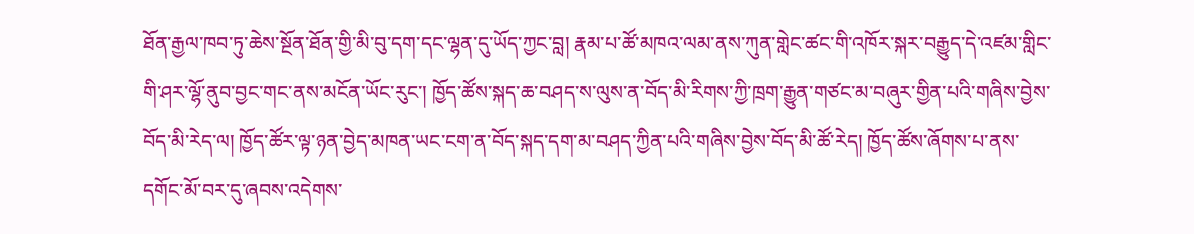ཐོན་རྒྱལ་ཁབ་ཏུ་ཆེས་སྔོན་ཐོན་གྱི་མི་བུ་དག་དང་ལྷན་དུ་ཡོད་ཀྱང་བླ། རྣམ་པ་ཚོ་མཁའ་ལམ་ནས་ཀུན་གླེང་ཚང་གི་འཁོར་སྐར་བརྒྱུད་དེ་འཛམ་གླིང་གི་ཤར་ལྷོ་ནུབ་བྱང་གང་ནས་མངོན་ཡོང་རུང་། ཁྱོད་ཚོས་སྐད་ཆ་བཤད་ས་ལུས་ན་བོད་མི་རིགས་ཀྱི་ཁྲག་རྒྱུན་གཙང་མ་བཞུར་གྱིན་པའི་གཞིས་བྱེས་བོད་མི་རེད་ལ། ཁྱོད་ཚོར་ལྟ་ཉན་བྱེད་མཁན་ཡང་ངག་ན་བོད་སྐད་དག་མ་བཤད་ཀྱིན་པའི་གཞིས་བྱེས་བོད་མི་ཚོ་རེད། ཁྱོད་ཚོས་ཞོགས་པ་ནས་དགོང་མོ་བར་དུ་ཞབས་འདེགས་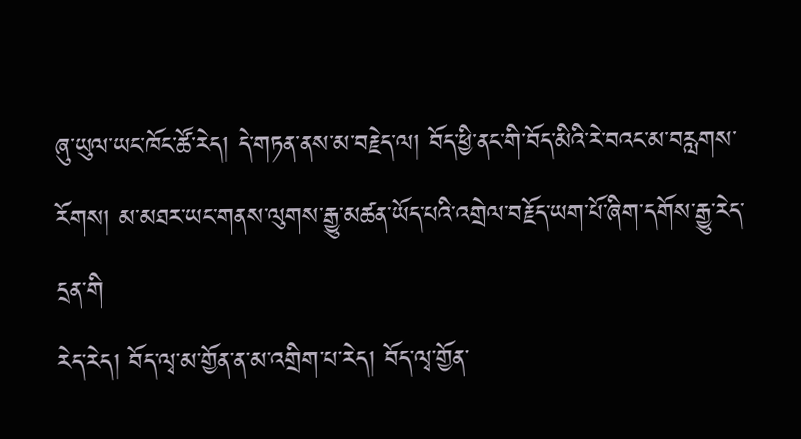ཞུ་ཡུལ་ཡང་ཁོང་ཚོ་རེད། དེ་གཏན་ནས་མ་བརྗེད་ལ། བོད་ཕྱི་ནང་གི་བོད་མིའི་རེ་བའང་མ་བརླགས་རོགས། མ་མཐར་ཡང་གནས་ལུགས་རྒྱུ་མཚན་ཡོད་པའི་འགྲེལ་བརྗོད་ཡག་པོ་ཞིག་དགོས་རྒྱུ་རེད་དྲན་གི
རེད་རེད། བོད་ལྭ་མ་གྱོན་ན་མ་འགྲིག་པ་རེད། བོད་ལྭ་གྱོན་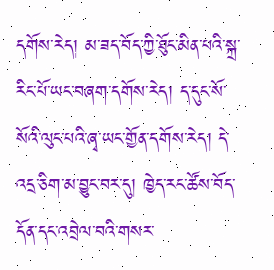དགོས་རེད། མ་ཟད་བོད་ཀྱི་ཐོུང་མིན་པའི་སྐྲ་རིང་པོ་ཡང་བཞག་དགོས་རེད། ད་དུང་སོ་སོའི་ལུང་པའི་ཞྭ་ཡང་གྱོན་དགོས་རེད། དེ་འདྲ་ཅིག་མ་བྱུང་བར་དུ། ཁྱེད་རང་ཚོས་བོད་དོན་དང་འབྲེལ་བའི་གསར་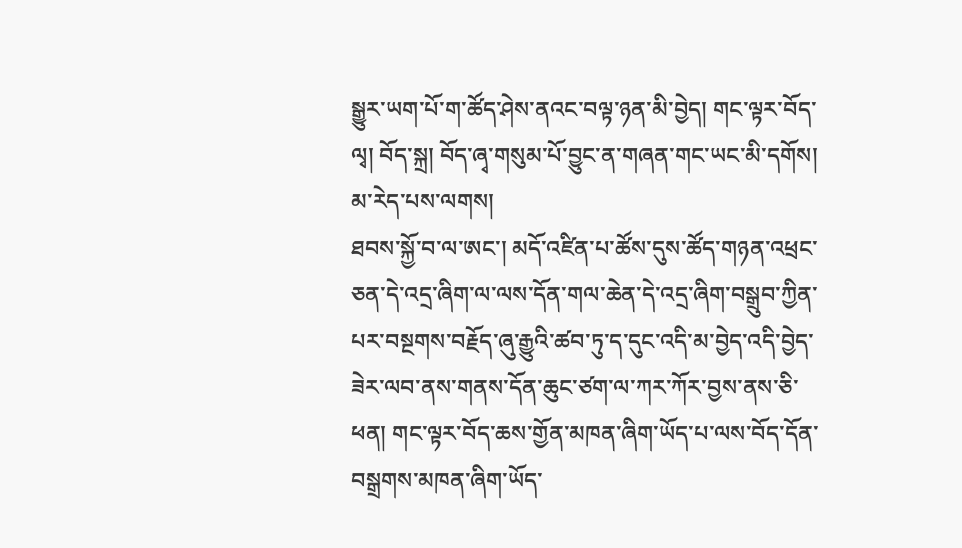སྒྱུར་ཡག་པོ་ག་ཚོད་ཤེས་ནའང་བལྟ་ཉན་མི་བྱེད། གང་ལྟར་བོད་ལྭ། བོད་སྐྲ། བོད་ཞྭ་གསུམ་པོ་བྱུང་ན་གཞན་གང་ཡང་མི་དགོས། མ་རེད་པས་ལགས།
ཐབས་སྐྱོ་བ་ལ་ཨང་། མདོ་འཛིན་པ་ཚོས་དུས་ཚོད་གཉན་འཕྲང་ཅན་དེ་འདྲ་ཞིག་ལ་ལས་དོན་གལ་ཆེན་དེ་འདྲ་ཞིག་བསྒྲུབ་ཀྱིན་པར་བསྔགས་བརྗོད་ཞུ་རྒྱུའི་ཚབ་ཏུ་ད་དུང་འདི་མ་བྱེད་འདི་བྱེད་ཟེར་ལབ་ནས་གནས་དོན་ཆུང་ཙག་ལ་ཀར་ཀོར་བྱས་ནས་ཅི་ཕན། གང་ལྟར་བོད་ཆས་གྱོན་མཁན་ཞིག་ཡོད་པ་ལས་བོད་དོན་བསྒྲགས་མཁན་ཞིག་ཡོད་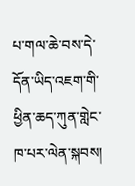པ་གལ་ཆེ་བས་དེ་དོན་ཡིད་འཇག་གི་ཕྱིན་ཆད་ཀུན་གླེང་ཁ་པར་ལེན་སྐབས།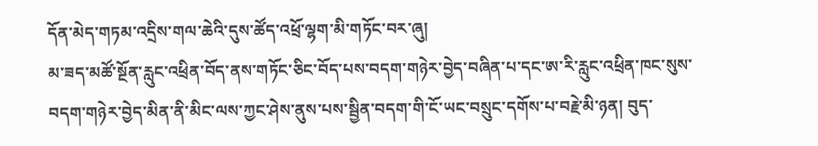དོན་མེད་གཏམ་འདྲིས་གལ་ཆེའི་དུས་ཚོད་འཕྲོ་ལྷག་མི་གཏོང་བར་ཞུ།
མ་ཟད་མཚོ་སྔོན་རླུང་འཕྲིན་བོད་ནས་གཏོང་ཅིང་བོད་པས་བདག་གཉེར་བྱེད་བཞིན་པ་དང་ཨ་རི་རླུང་འཕྲིན་ཁང་སུས་བདག་གཉེར་བྱེད་མིན་ནི་མིང་ལས་ཀྱང་ཤེས་ནུས་པས་སྦྱིན་བདག་གི་ངོ་ཡང་བསྲུང་དགོས་པ་བརྗེ་མི་ཉན། བུད་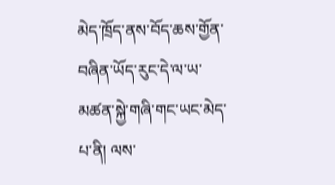མེད་ཁྲོད་ནས་བོད་ཆས་གྱོན་བཞིན་ཡོད་རུང་དེ་ལ་ཡ་མཚན་སྐྱེ་གཞི་གང་ཡང་མེད་པ་ནི། ལས་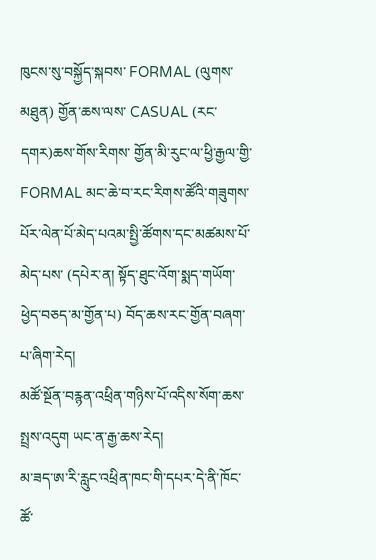ཁུངས་སུ་བསྐྱོད་སྐབས་ FORMAL (ལུགས་མཐུན) གྱོན་ཆས་ལས་ CASUAL (རང་དགར)ཆས་གོས་རིགས་ གྱོན་མི་རུང་ལ་ཕྱི་རྒྱལ་གྱི་ FORMAL མང་ཆེ་བ་རང་རིགས་ཚོའི་གཟུགས་པོར་ལེན་པོ་མེད་པའམ་སྤྱི་ཚོགས་དང་མཚམས་པོ་མེད་པས་ (དཔེར་ན། སྟོད་ཐུང་འོག་སྨད་གཡོག་ཕྱེད་བཅད་མ་གྱོན་པ) བོད་ཆས་རང་གྱོན་བཞག་པ་ཞིག་རེད།
མཚོ་སྔོན་བརྙན་འཕྲིན་གཉིས་པོ་འདིས་སོག་ཆས་སྤྲས་འདུག ཡང་ན་རྒྱ་ཆས་རེད།
མ་ཟད་ཨ་རི་རླུང་འཕྲིན་ཁང་གི་དཔར་དེ་ནི་ཁོང་ཚོ་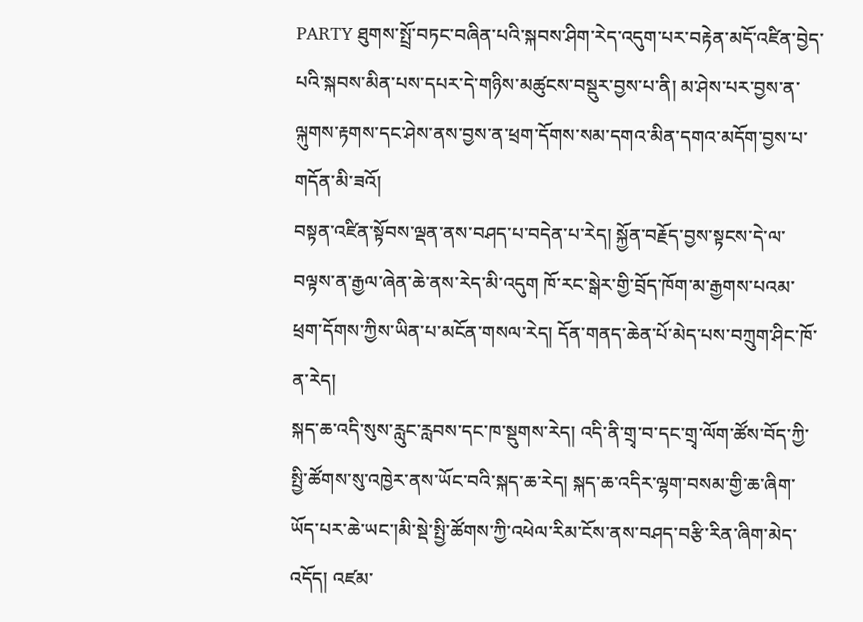PARTY ཐུགས་སྤྲོ་བཏང་བཞིན་པའི་སྐབས་ཤིག་རེད་འདུག་པར་བརྟེན་མདོ་འཛིན་བྱེད་པའི་སྐབས་མིན་པས་དཔར་དེ་གཉིས་མཚུངས་བསྡུར་བྱས་པ་ནི། མ་ཤེས་པར་བྱས་ན་ལྐུགས་རྟགས་དང་ཤེས་ནས་བྱས་ན་ཕྲག་དོགས་སམ་དགའ་མིན་དགའ་མདོག་བྱས་པ་གདོན་མི་ཟའོ།
བསྟན་འཛིན་སྟོབས་ལྡན་ནས་བཤད་པ་བདེན་པ་རེད། སྐྱོན་བརྗོད་བྱས་སྟངས་དེ་ལ་བལྟས་ན་རྒྱལ་ཞེན་ཆེ་ནས་རེད་མི་འདུག ཁོ་རང་སྒེར་གྱི་བྲོད་ཁོག་མ་རྒྱགས་པའམ་ཕྲག་དོགས་ཀྱིས་ཡིན་པ་མངོན་གསལ་རེད། དོན་གནད་ཆེན་པོ་མེད་པས་བཀྲུག་ཤིང་ཁོ་ན་རེད།
སྐད་ཆ་འདི་སུས་རླུང་རླབས་དང་ཁ་སྡུགས་རེད། འདི་ནི་གྲྭ་བ་དང་གྲྭ་ལོག་ཚོས་བོད་ཀྱི་སྤྱི་ཚོགས་སུ་འཁྱེར་ནས་ཡོང་བའི་སྐད་ཆ་རེད། སྐད་ཆ་འདིར་ལྷག་བསམ་གྱི་ཆ་ཞིག་ཡོད་པར་ཆེ་ཡང་།མི་སྡེ་སྤྱི་ཚོགས་ཀྱི་འཕེལ་རིམ་ངོས་ནས་བཤད་བརྩི་རིན་ཞིག་མེད་འདོད། འཛམ་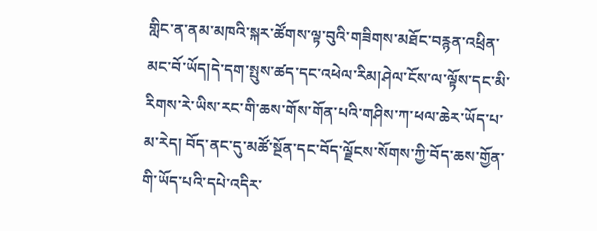གླིང་ན་ནམ་མཁའི་སྐར་ཚོགས་ལྟ་བུའི་གཟིགས་མཐོང་བརྙན་འཕྲིན་མང་བོ་ཡོད།དེ་དག་སྤུས་ཚད་དང་འཕེལ་རིམ།ཤེལ་ངོས་ལ་ལྟོས་དང་མི་རིགས་རེ་ཡིས་རང་གི་ཆས་གོས་གོན་པའི་གཤིས་ཀ་ཕལ་ཆེར་ཡོད་པ་མ་རེད། བོད་ནང་དུ་མཚོ་སྔོན་དང་བོད་ལྗོངས་སོགས་ཀྱི་བོད་ཆས་གྱོན་གི་ཡོད་པའི་དཔེ་འདིར་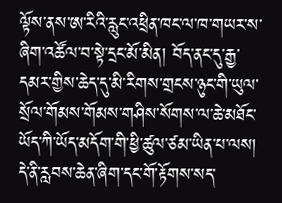ལྟོས་ནས་ཨ་རིའི་རླུང་འཕྲིན་ཁང་ལ་ཁ་གཡར་ས་ཞིག་འཚོལ་བ་སྟེ་དྲང་མོ་མིན། བོད་ནང་དུ་རྒྱ་དམར་གྱིས་ཆེད་དུ་མི་རིགས་གྲངས་ཉུང་གི་ཡུལ་སྲོལ་གོམས་གོམས་གཤིས་སོགས་ལ་ཆེ་མཐོང་ཡོད་ཀི་ཡོད་མདོག་གི་ཕྱི་ཚུལ་ཙམ་ཡིན་པ་ལས། དེ་ནི་རླབས་ཆེན་ཞིག་དང་གོ་རྟོགས་སད་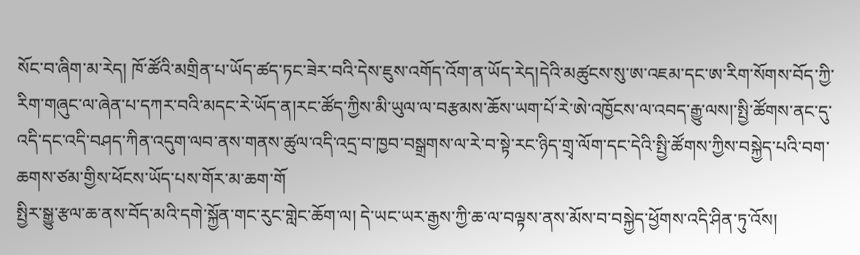སོང་བ་ཞིག་མ་རེད། ཁོ་ཚོའི་མགྲིན་པ་ཡོད་ཚད་ཏང་ཟེར་བའི་དེས་ཇུས་འགོད་འོག་ན་ཡོད་རེད།དེའི་མཚུངས་སུ་ཨ་འཇམ་དང་ཨ་རིག་སོགས་བོད་ཀྱི་རིག་གཞུང་ལ་ཞེན་པ་དཀར་བའི་མདང་རེ་ཡོད་ན།རང་ཚོད་ཀྱིས་མི་ཡུལ་ལ་བརྩམས་ཆོས་ཡག་པོ་རེ་ཨེ་འཁྱོངས་ལ་འབད་རྒྱུ་ལས།་སྤྱི་ཚོགས་ནང་དུ་འདི་དང་འདི་བཤད་ཀིན་འདུག་ལབ་ནས་གནས་ཚུལ་འདི་འདྲ་བ་ཁྱབ་བསྒྲགས་ལ་རེ་བ་སྟེ་རང་ཉིད་གྲྭ་ལོག་དང་དེའི་སྤྱི་ཚོགས་ཀྱིས་བསྐྱེད་པའི་བག་ཆགས་ཙམ་གྱིས་ཕོངས་ཡོད་པས་གོར་མ་ཆག་གོ
སྤྱིར་སྒྱུ་རྩལ་ཆ་ནས་བོད་མའི་དགེ་སྐྱོན་གང་རུང་གླེང་ཆོག་ལ། དེ་ཡང་ཡར་རྒྱས་ཀྱི་ཆ་ལ་བལྟས་ནས་མོས་བ་བསྐྱེད་ཕྱོགས་འདི་ཤིན་ཏུ་འོས།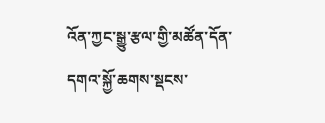འོན་ཀྱང་སྒྱུ་རྩལ་གྱི་མཚོན་དོན་དགའ་སྐྱོ་ཆགས་སྡངས་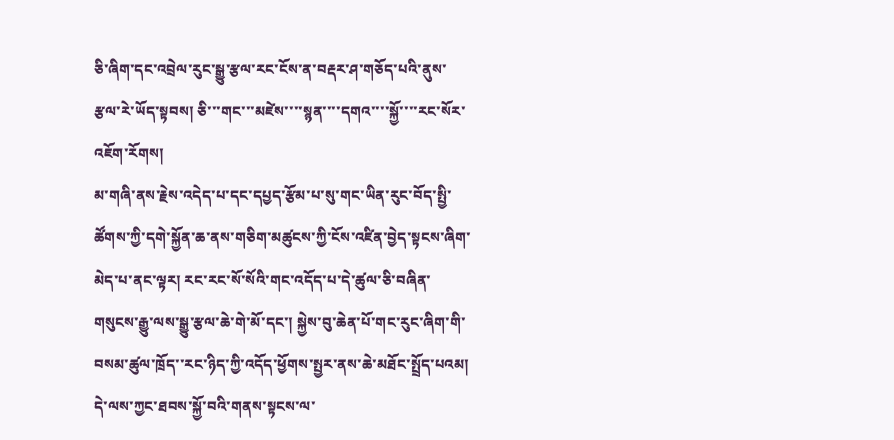ཅི་ཞིག་དང་འབྲེལ་རུང་སྒྱུ་རྩལ་རང་ངོས་ན་བརྡར་ཤ་གཅོད་པའི་ནུས་རྩལ་རེ་ཡོད་སྟབས། ཅི་་་གང་་་མཛེས་་་་སྙན་་་་དགའ་་་་སྐྱོ་་་་རང་སོར་འཇོག་རོགས།
མ་གཞི་ནས་རྗེས་འདེད་པ་དང་དཔྱད་རྩོམ་པ་སུ་གང་ཡིན་རུང་བོད་སྤྱི་ཚོགས་ཀྱི་དགེ་སྐྱོན་ཆ་ནས་གཅིག་མཚུངས་ཀྱི་ངོས་འཛིན་བྱེད་སྟངས་ཞིག་མེད་པ་ནང་ལྟར། རང་རང་སོ་སོའི་གང་འདོད་པ་དེ་ཚུལ་ཅི་བཞིན་གསུངས་རྒྱུ་ལས་སྒྱུ་རྩལ་ཆེ་གེ་མོ་དང་། སྐྱེས་བུ་ཆེན་པོ་གང་རུང་ཞིག་གི་བསམ་ཚུལ་ཁྲོད་་རང་ཉིད་ཀྱི་འདོད་ཕྱོགས་སྤྱར་ནས་ཆེ་མཐོང་སྤྲོད་པའམ། དེ་ལས་ཀྱང་ཐབས་སྐྱོ་བའི་གནས་སྟངས་ལ་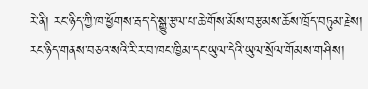རེ་ནི། རང་ཉིད་ཀྱི་ཁ་ཕྱོགས་རྦད་དེ་སྒྱུ་རྩལ་པ་ཆེ་གོས་མོས་བརྩམས་ཆོས་ཁྲོད་བཏུམ་རྗེས། རང་ཉིད་གནས་བཅའ་སའི་རི་ར་བ་ཁང་ཁྱིམ་དང་ཡུལ་དེའི་ཡུལ་སྲོལ་གོམས་གཤིས།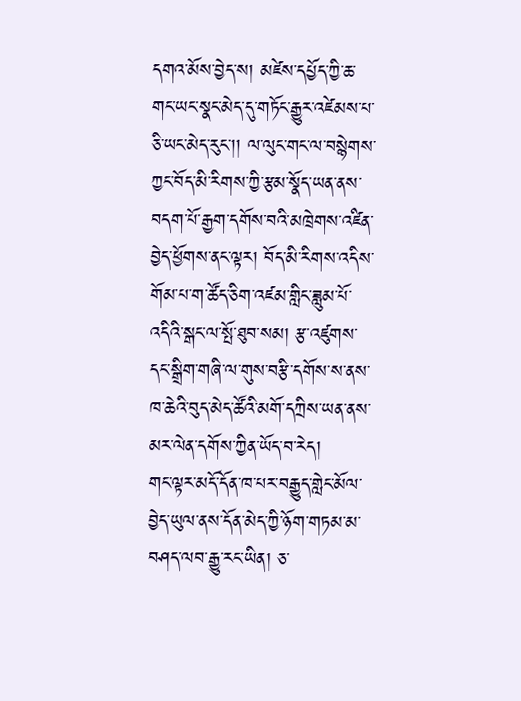དགའ་མོས་བྱེད་ས། མཛེས་དཔྱོད་ཀྱི་ཆ་གང་ཡང་སྣང་མེད་དུ་གཏོང་རྒྱུར་འཛེམས་པ་ཅི་ཡང་མེད་རུང་།། ལ་ལུང་གང་ལ་བསྙེགས་ཀྱང་བོད་མི་རིགས་ཀྱི་རྩམ་སྣོད་ཡན་ནས་བདག་པོ་རྒྱག་དགོས་བའི་མཁྲེགས་འཛིན་བྱེད་ཕྱོགས་ནང་ལྟར། བོད་མི་རིགས་འདིས་གོམ་པ་ག་ཚོད་ཅིག་འཛམ་གླིང་ཟླུམ་པོ་འདིའི་སྒང་ལ་སྤོ་ཐུབ་སམ། རྩ་འཛུགས་དང་སྒྲིག་གཞི་ལ་གུས་བརྩི་དགོས་ས་ནས་ཁ་ཆེའི་བུད་མེད་ཚོའི་མགོ་དཀྲིས་ཡན་ནས་མར་ལེན་དགོས་ཀྱིན་ཡོད་བ་རེད།
གང་ལྟར་མདོ་དོན་ཁ་པར་བརྒྱུད་གླེང་མོལ་བྱེད་ཡུལ་ནས་དོན་མེད་ཀྱི་ཉོག་གཏམ་མ་བཤད་ལབ་རྒྱུ་རང་ཡིན། ཅ་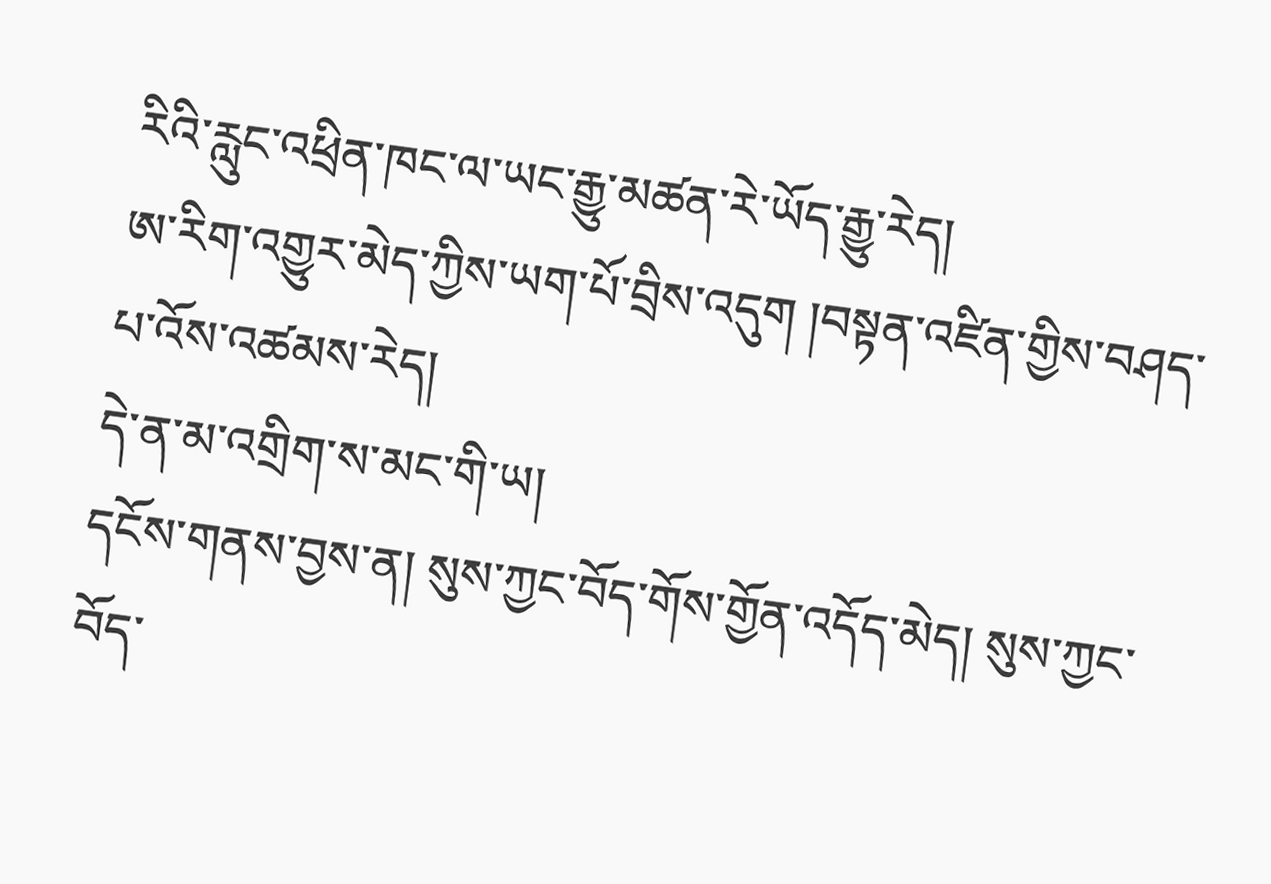རིའི་རླུང་འཕྲིན་ཁང་ལ་ཡང་རྒྱུ་མཚན་རེ་ཡོད་རྒྱུ་རེད།
ཨ་རིག་འགྱུར་མེད་ཀྱིས་ཡག་པོ་བྲིས་འདུག །བསྟན་འཛིན་གྱིས་བཤད་པ་འོས་འཚམས་རེད།
དེ་ན་མ་འགྲིག་ས་མང་གི་ཡ།
དངོས་གནས་བྱས་ན། སུས་ཀྱང་བོད་གོས་གྱོན་འདོད་མེད། སུས་ཀྱང་བོད་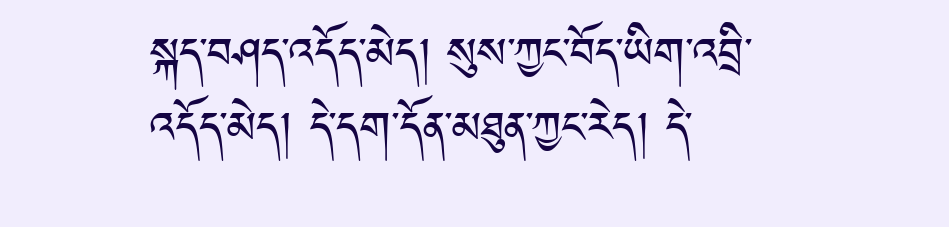སྐད་བཤད་འདོད་མེད། སུས་ཀྱང་བོད་ཡིག་འབྲི་འདོད་མེད། དེ་དག་དོན་མཐུན་ཀྱང་རེད། དེ་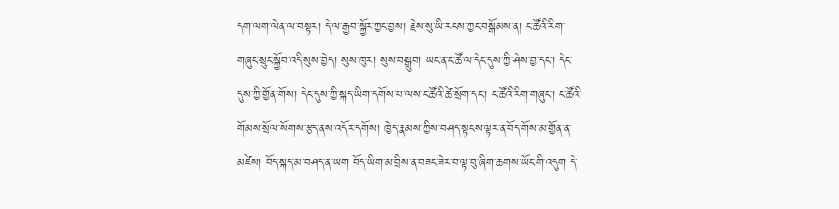དག་ལག་ལེན་ལ་བསྟར། དེ་ལ་རྒྱབ་སྐྱོར་ཀྱང་བྱས། རྗེས་སུ་ཡི་རངས་ཀྱང་བསྒོམས་ན། ང་ཚོའི་རིག་གཞུང་སྲུང་སྐྱོབ་འདི་སུས་བྱེད། སུས་ཁུར། སུས་བསྒྲུབ། ཡང་ན་ང་ཚོ་ལ་དེང་དུས་ཀྱི་ཤེས་བྱ་དང་། དེང་དུས་ཀྱི་གྱོན་གོས། དེང་དུས་ཀྱི་སྐད་ཡིག་དགོས་པ་ལས་ང་ཚོའི་ཚེ་སྲོག་དང་། ང་ཚོའི་རིག་གཞུང་། ང་ཚོའི་གོམས་སྲོལ་སོགས་རྩད་ནས་འདོར་དགོས། ཁྱེད་རྣམས་ཀྱིས་བཤད་སྟངས་ལྟར་ན་བོད་གོས་མ་གྱོན་ན་མཛེས། བོད་སྐད་མ་བཤད་ན་ཡག བོད་ཡིག་མ་བྲིས་ན་བཟང་ཟེར་བ་ལྟ་བུ་ཞིག་ཆགས་ཡོང་གི་འདུག དེ་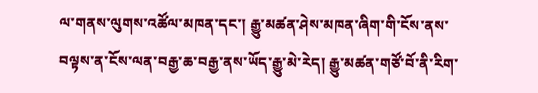ལ་གནས་ལུགས་འཚོལ་མཁན་དང་། རྒྱུ་མཚན་ཤེས་མཁན་ཞིག་གི་ངོས་ནས་བལྟས་ན་ངོས་ལན་བརྒྱ་ཆ་བརྒྱ་ནས་ཡོད་རྒྱུ་མེ་རེད། རྒྱུ་མཚན་གཙོ་བོ་ནི་རིག་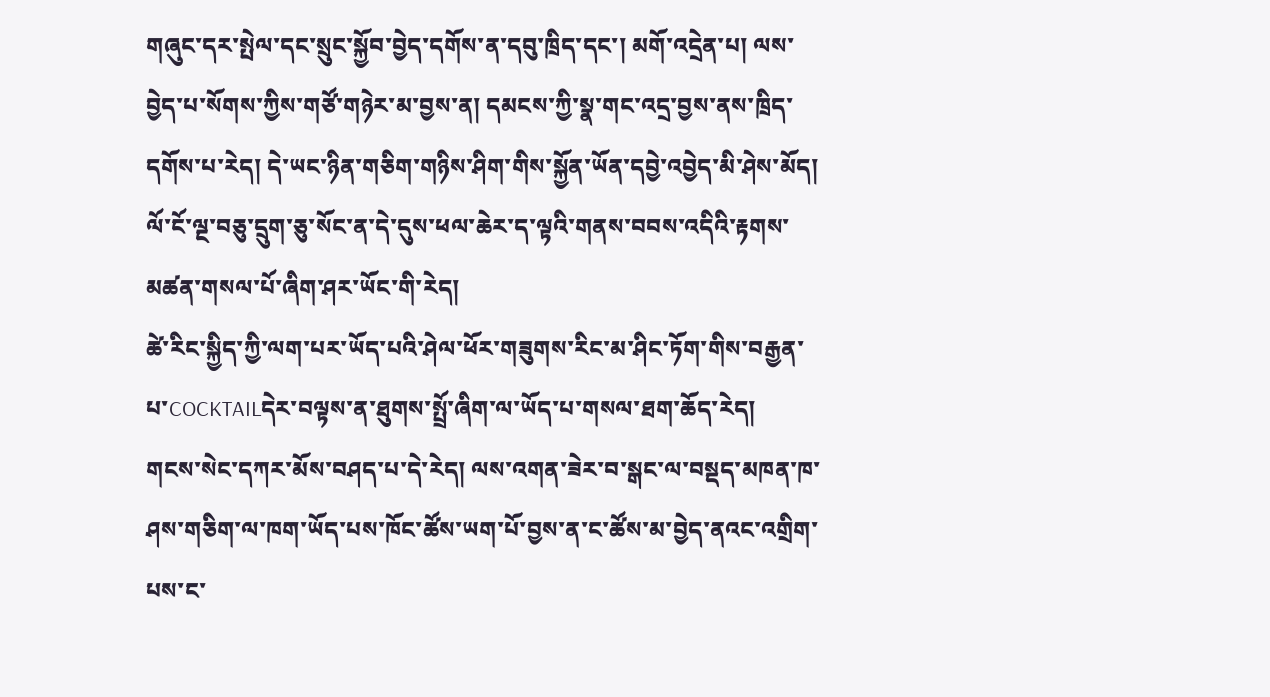གཞུང་དར་སྤེལ་དང་སྲུང་སྐྱོབ་བྱེད་དགོས་ན་དབུ་ཁྲིད་དང་། མགོ་འདྲེན་པ། ལས་བྱེད་པ་སོགས་ཀྱིས་གཙོ་གཉེར་མ་བྱས་ན། དམངས་ཀྱི་སྣ་གང་འདྲ་བྱས་ནས་ཁྲིད་དགོས་པ་རེད། དེ་ཡང་ཉིན་གཅིག་གཉིས་ཤིག་གིས་སྐྱོན་ཡོན་དབྱེ་འབྱེད་མི་ཤེས་མོད། ལོ་ངོ་ལྔ་བཅུ་དྲུག་ཅུ་སོང་ན་དེ་དུས་ཕལ་ཆེར་ད་ལྟའི་གནས་བབས་འདིའི་རྟགས་མཚན་གསལ་པོ་ཞིག་ཤར་ཡོང་གི་རེད།
ཚེ་རིང་སྐྱིད་ཀྱི་ལག་པར་ཡོད་པའི་ཤེལ་ཕོར་གཟུགས་རིང་མ་ཤིང་ཏོག་གིས་བརྒྱན་པ་COCKTAILདེར་བལྟས་ན་ཐུགས་སྤྲོ་ཞིག་ལ་ཡོད་པ་གསལ་ཐག་ཆོད་རེད།
གངས་སེང་དཀར་མོས་བཤད་པ་དེ་རེད། ལས་འགན་ཟེར་བ་སྒང་ལ་བསྡད་མཁན་ཁ་ཤས་གཅིག་ལ་ཁག་ཡོད་པས་ཁོང་ཚོས་ཡག་པོ་བྱས་ན་ང་ཚོས་མ་བྱེད་ནའང་འགྲིག་པས་ང་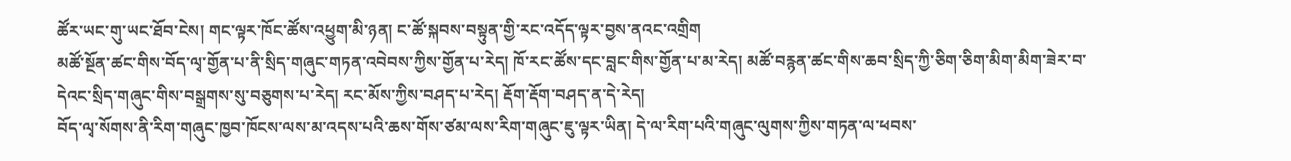ཚོར་ཡང་གུ་ཡང་ཐོབ་ངེས། གང་ལྟར་ཁོང་ཚོས་འཕྱུག་མི་ཉན། ང་ཚོ་སྐབས་བསྟུན་གྱི་རང་འདོད་ལྟར་བྱས་ནའང་འགྲིག
མཚོ་སྔོན་ཚང་གིས་བོད་ལྭ་གྱོན་པ་ནི་སྲིད་གཞུང་གཏན་འབེབས་ཀྱིས་གྱོན་པ་རེད། ཁོ་རང་ཚོས་དང་བླང་གིས་གྱོན་པ་མ་རེད། མཚོ་བརྙན་ཚང་གིས་ཆབ་སྲིད་ཀྱི་ཅིག་ཅིག་མིག་མིག་ཟེར་བ་དེའང་སྲིད་གཞུང་གིས་བསྒྲགས་སུ་བཅུགས་པ་རེད། རང་མོས་ཀྱིས་བཤད་པ་རེད། རྡོག་རྡོག་བཤད་ན་དེ་རེད།
བོད་ལྭ་སོགས་ནི་རིག་གཞུང་ཁྱབ་ཁོངས་ལས་མ་འདས་པའི་ཆས་གོས་ཙམ་ལས་རིག་གཞུང་ཇུ་ལྟར་ཡིན། དེ་ལ་རིག་པའི་གཞུང་ལུགས་ཀྱིས་གཏན་ལ་ཕབས་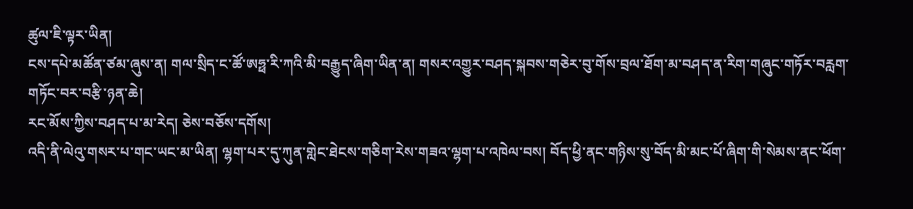ཚུལ་ཇི་ལྟར་ཡིན།
ངས་དཔེ་མཚོན་ཙམ་ཞུས་ན། གལ་སྲིད་ང་ཚོ་ཨཧྥ་རི་ཀའི་མི་བརྒྱུད་ཞིག་ཡིན་ན། གསར་འགྱུར་བཤད་སྐབས་གཅེར་བུ་གོས་བྲལ་ཐོག་མ་བཤད་ན་རིག་གཞུང་གཏོར་བརླག་གཏོང་བར་བརྩི་ཉན་ཆེ།
རང་མོས་ཀྱིས་བཤད་པ་མ་རེད། ཅེས་བཅོས་དགོས།
འདི་ནི་ལེའུ་གསར་པ་གང་ཡང་མ་ཡིན། ལྷག་པར་དུ་ཀུན་གླེང་ཐེངས་གཅིག་རེས་གཟའ་ལྷག་པ་འཁེལ་བས། བོད་ཕྱི་ནང་གཉིས་སུ་བོད་མི་མང་པོ་ཞིག་གི་སེམས་ནང་ཕོག་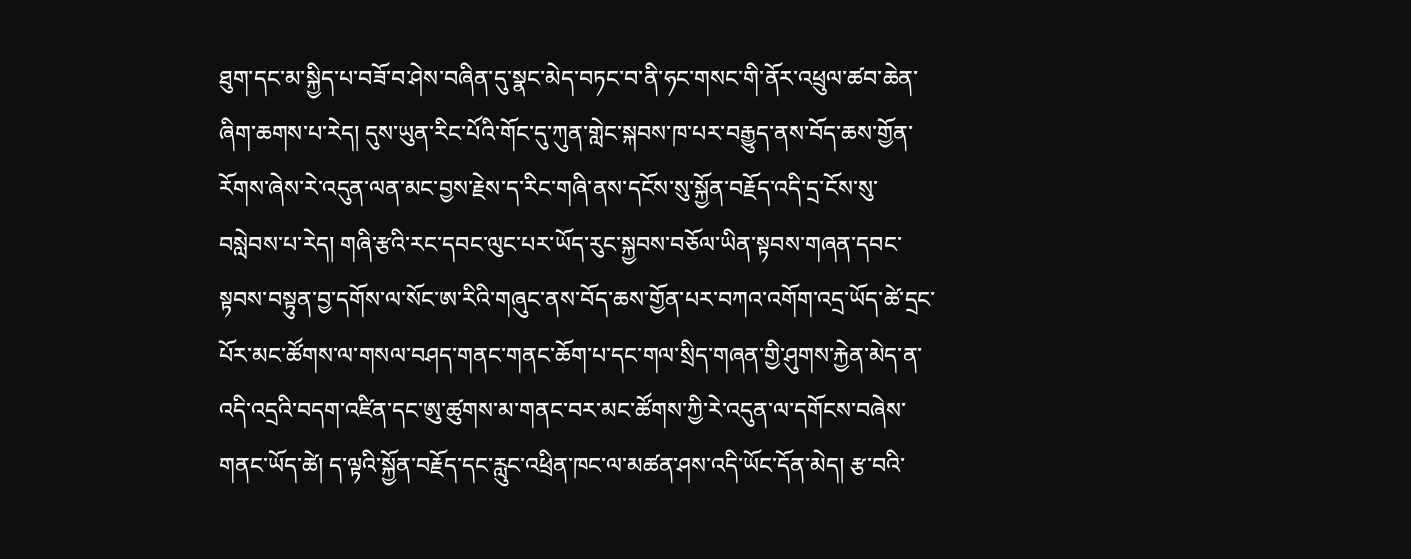ཐུག་དང་མ་སྐྱིད་པ་བཟོ་བ་ཤེས་བཞིན་དུ་སྣང་མེད་བཏང་བ་ནི་ཧང་གསང་གི་ནོར་འཕྲུལ་ཚབ་ཆེན་ཞིག་ཆགས་པ་རེད། དུས་ཡུན་རིང་པོའི་གོང་དུ་ཀུན་གླེང་སྐབས་ཁ་པར་བརྒྱུད་ནས་བོད་ཆས་གྱོན་རོགས་ཞེས་རེ་འདུན་ལན་མང་བྱས་རྗེས་ད་རིང་གཞི་ནས་དངོས་སུ་སྐྱོན་བརྗོད་འདི་དྲ་ངོས་སུ་བསླེབས་པ་རེད། གཞི་རྩའི་རང་དབང་ལུང་པར་ཡོད་རུང་སྐྱབས་བཅོལ་ཡིན་སྟབས་གཞན་དབང་སྟབས་བསྟུན་བྱ་དགོས་ལ་སོང་ཨ་རིའི་གཞུང་ནས་བོད་ཆས་གྱོན་པར་བཀའ་འགོག་འདྲ་ཡོད་ཚེ་དྲང་པོར་མང་ཚོགས་ལ་གསལ་བཤད་གནང་གནང་ཆོག་པ་དང་གལ་སྲིད་གཞན་གྱི་ཤུགས་རྐྱེན་མེད་ན་འདི་འདྲའི་བདག་འཛིན་དང་ཨུ་ཚུགས་མ་གནང་བར་མང་ཚོགས་ཀྱི་རེ་འདུན་ལ་དགོངས་བཞེས་གནང་ཡོད་ཚེ། ད་ལྟའི་སྐྱོན་བརྗོད་དང་རླུང་འཕྲིན་ཁང་ལ་མཚན་ཤས་འདི་ཡོང་དོན་མེད། རྩ་བའི་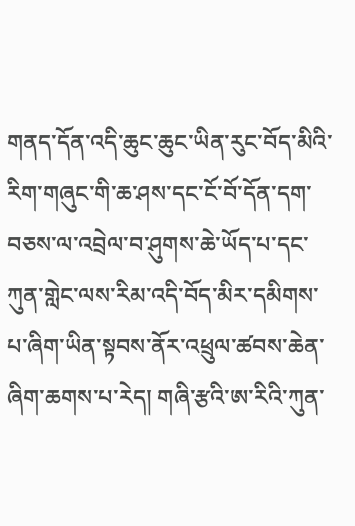གནད་དོན་འདི་ཆུང་ཆུང་ཡིན་རུང་བོད་མིའི་རིག་གཞུང་གི་ཆ་ཤས་དང་ངོ་བོ་དོན་དག་བཅས་ལ་འབྲེལ་བ་ཤུགས་ཆེ་ཡོད་པ་དང་ཀུན་གླེང་ལས་རིམ་འདི་བོད་མིར་དམིགས་པ་ཞིག་ཡིན་སྟབས་ནོར་འཕྲུལ་ཚབས་ཆེན་ཞིག་ཆགས་པ་རེད། གཞི་རྩའི་ཨ་རིའི་ཀུན་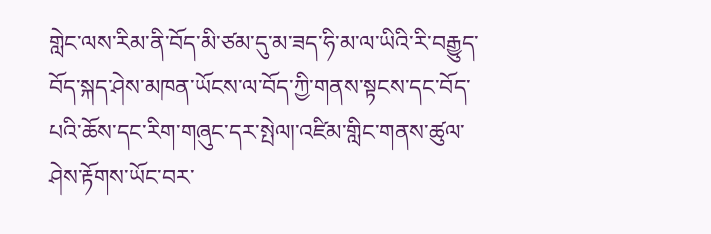གླེང་ལས་རིམ་ནི་བོད་མི་ཙམ་དུ་མ་ཟད་ཧི་མ་ལ་ཡིའི་རི་བརྒྱུད་བོད་སྐད་ཤེས་མཁན་ཡོངས་ལ་བོད་ཀྱི་གནས་སྟངས་དང་བོད་པའི་ཆོས་དང་རིག་གཞུང་དར་སྤེལ།་འཛིམ་གླིང་གནས་ཚུལ་ཤེས་རྟོགས་ཡོང་བར་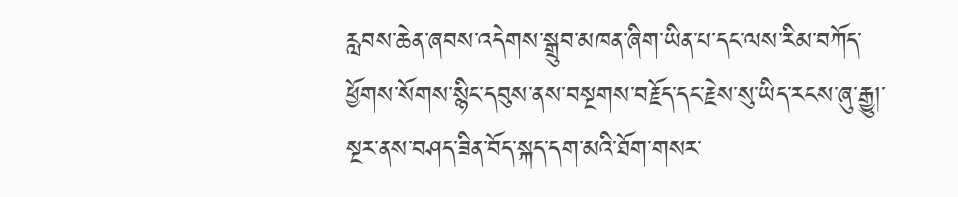རླབས་ཆེན་ཞབས་འདེགས་སྒྲུབ་མཁན་ཞིག་ཡིན་པ་དང་ལས་རིམ་བཀོད་ཕྱོགས་སོགས་སྙིང་དབུས་ནས་བསྔགས་བརྗོད་དང་རྗེས་སུ་ཡིད་རངས་ཞུ་རྒྱུ།་
སྔར་ནས་བཤད་ཟིན་བོད་སྐད་དག་མའི་ཐོག་གསར་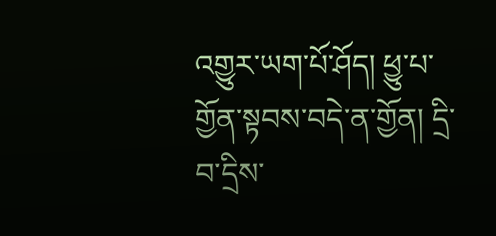འགྱུར་ཡག་པོ་ཤོད། ཕྱུ་པ་གྱོན་སྟབས་བདེ་ན་གྱོན། དྲི་བ་དྲིས་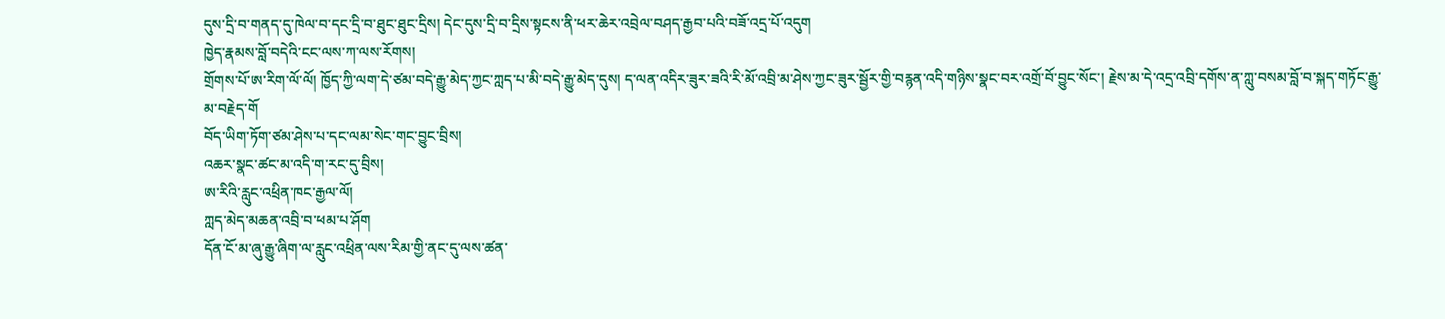དུས་དྲི་བ་གནད་དུ་ཁེལ་བ་དང་དྲི་བ་ཐུང་ཐུང་དྲིས། དེང་དུས་དྲི་བ་དྲིས་སྟངས་ནི་ཕར་ཆེར་འབྲེལ་བཤད་རྒྱབ་པའི་བཟོ་འདྲ་པོ་འདུག
ཁྱེད་རྣམས་བློ་བདེའི་ངང་ལས་ཀ་ལས་རོགས།
གྲོགས་པོ་ཨ་རིག་ལོ་ལོ། ཁྱོད་ཀྱི་ལག་དེ་ཙམ་བདེ་རྒྱུ་མེད་ཀྱང་ཀླད་པ་མི་བདེ་རྒྱུ་མེད་དུས། ད་ལན་འདིར་ཟུར་ཟའི་རི་མོ་འབྲི་མ་ཤེས་ཀྱང་ཟུར་སྦྱོར་གྱི་བརྙན་འདི་གཉིས་སྣང་བར་འགྲོ་བོ་བྱུང་སོང་། རྗེས་མ་དེ་འདྲ་འབྲི་དགོས་ན་ཀླུ་བསམ་བློ་བ་སྐད་གཏོང་རྒྱུ་མ་བརྗེད་གོ
བོད་ཡིག་ཏོག་ཙམ་ཤེས་པ་དང་ལམ་སེང་གང་བྱུང་བྲིས།
འཆར་སྣང་ཚང་མ་འདི་ག་རང་དུ་བྲིས།
ཨ་རིའི་རླུང་འཕྲིན་ཁང་རྒྱལ་ལོ།
ཀླད་མེད་མཆན་འབྲི་བ་ཕམ་པ་ཤོག
དོན་ངོ་མ་ཞུ་རྒྱུ་ཞིག་ལ་རླུང་འཕྲིན་ལས་རིམ་གྱི་ནང་དུ་ལས་ཚན་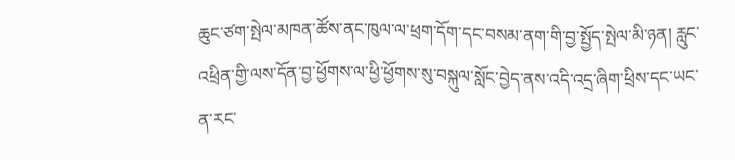ཆུང་ཙག་སྤེལ་མཁན་ཚོས་ནང་ཁུལ་ལ་ཕྲག་དོག་དང་བསམ་ནག་གི་བྱ་སྤྱོད་སྤེལ་མི་ཉན། རླུང་འཕྲིན་གྱི་ལས་དོན་བྱ་ཕྱོགས་ལ་ཕྱི་ཕྱོགས་སུ་བསྐུལ་སློང་བྱེད་ནས་འདི་འདྲ་ཞིག་ཕྲིས་དང་ཡང་ན་རང་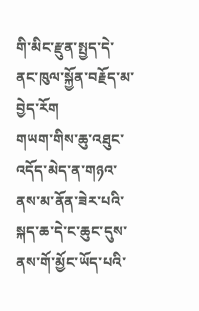གི་མིང་རྫུན་སྤྱད་དེ་ནང་ཁུལ་སྐྱོན་བརྗོད་མ་བྱེད་རོག
གཡག་གིས་ཆུ་འཐུང་འདོད་མེད་ན་གཉའ་ནས་མ་ནོན་ཟེར་པའི་སྐད་ཆ་དེ་ང་ཆུང་དུས་ནས་གོ་མྱོང་ཡོད་པའི་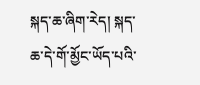སྐད་ཆ་ཞིག་རེད། སྐད་ཆ་དེ་གོ་མྱོང་ཡོད་པའི་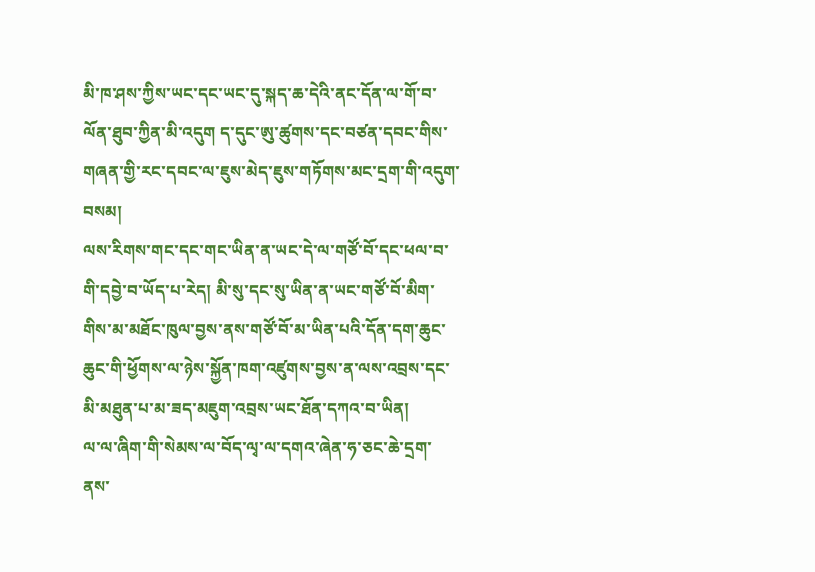མི་ཁ་ཤས་ཀྱིས་ཡང་དང་ཡང་དུ་སྐད་ཆ་དེའི་ནང་དོན་ལ་གོ་བ་ལོན་ཐུབ་ཀྱིན་མི་འདུག ད་དུང་ཨུ་ཚུགས་དང་བཙན་དབང་གིས་གཞན་གྱི་རང་དབང་ལ་ཇུས་མེད་ཇུས་གཏོགས་མང་དྲག་གི་འདུག་བསམ།
ལས་རིགས་གང་དང་གང་ཡིན་ན་ཡང་དེ་ལ་གཙོ་བོ་དང་ཕལ་བ་གི་དབྱེ་བ་ཡོད་པ་རེད། མི་སུ་དང་སུ་ཡིན་ན་ཡང་གཙོ་བོ་མིག་གིས་མ་མཐོང་ཁུལ་བྱས་ནས་གཙོ་བོ་མ་ཡིན་པའི་དོན་དག་ཆུང་ཆུང་གི་ཕྱོགས་ལ་ཉེས་སྐྱོན་ཁག་འཛུགས་བྱས་ན་ལས་འབྲས་དང་མི་མཐུན་པ་མ་ཟད་མཇུག་འབྲས་ཡང་ཐོན་དཀའ་བ་ཡིན།
ལ་ལ་ཞིག་གི་སེམས་ལ་བོད་ལྭ་ལ་དགའ་ཞེན་ཧ་ཅང་ཆེ་དྲག་ནས་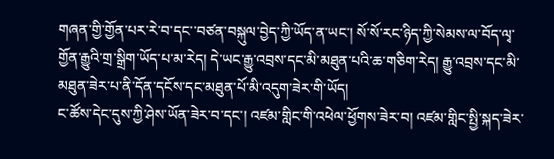གཞན་གྱི་གྱོན་པར་རེ་བ་དང་་བཙན་བསྐུལ་བྱེད་ཀྱི་ཡོད་ན་ཡང་། སོ་སོ་རང་ཉིད་ཀྱི་སེམས་ལ་བོད་ལྭ་གྱོན་རྒྱུའི་གྲ་སྒྲིག་ཡོད་པ་མ་རེད། དེ་ཡང་རྒྱུ་འབྲས་དང་མི་མཐུན་པའི་ཆ་གཅིག་རེད། རྒྱུ་འབྲས་དང་མི་མཐུན་ཟེར་པ་ནི་དོན་དངོས་དང་མཐུན་པོ་མི་འདུག་ཟེར་གི་ཡོད།
ང་ཚོས་དེང་དུས་ཀྱི་ཤེས་ཡོན་ཟེར་བ་དང་། འཛམ་གླིང་གི་འཕེལ་ཕྱོགས་ཟེར་བ། འཛམ་གླིང་སྤྱི་སྐད་ཟེར་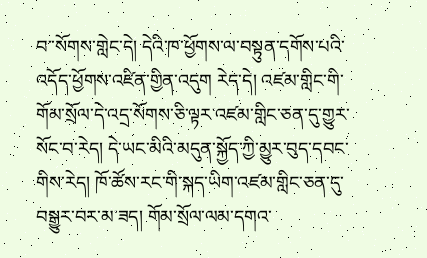བ་་སོགས་གླེང་དེ། དེའི་ཁ་ཕྱོགས་ལ་བསྟུན་དགོས་པའི་འདོད་ཕྱོགས་འཛིན་གྱིན་འདུག རེད་དེ། འཛམ་གླིང་གི་གོམ་སྲོལ་དེ་འདྲ་སོགས་ཅི་ལྟར་འཛམ་གླིང་ཅན་དུ་གྱུར་སོང་བ་རེད། དེ་ཡང་མིའི་མདུན་སྐྱོད་ཀྱི་མྱུར་བུད་དབང་གིས་རེད། ཁོ་ཚོས་རང་གི་སྐད་ཡིག་འཛམ་གླིང་ཅན་དུ་བསྒྱུར་བར་མ་ཟད། གོམ་སྲོལ་ལམ་དགའ་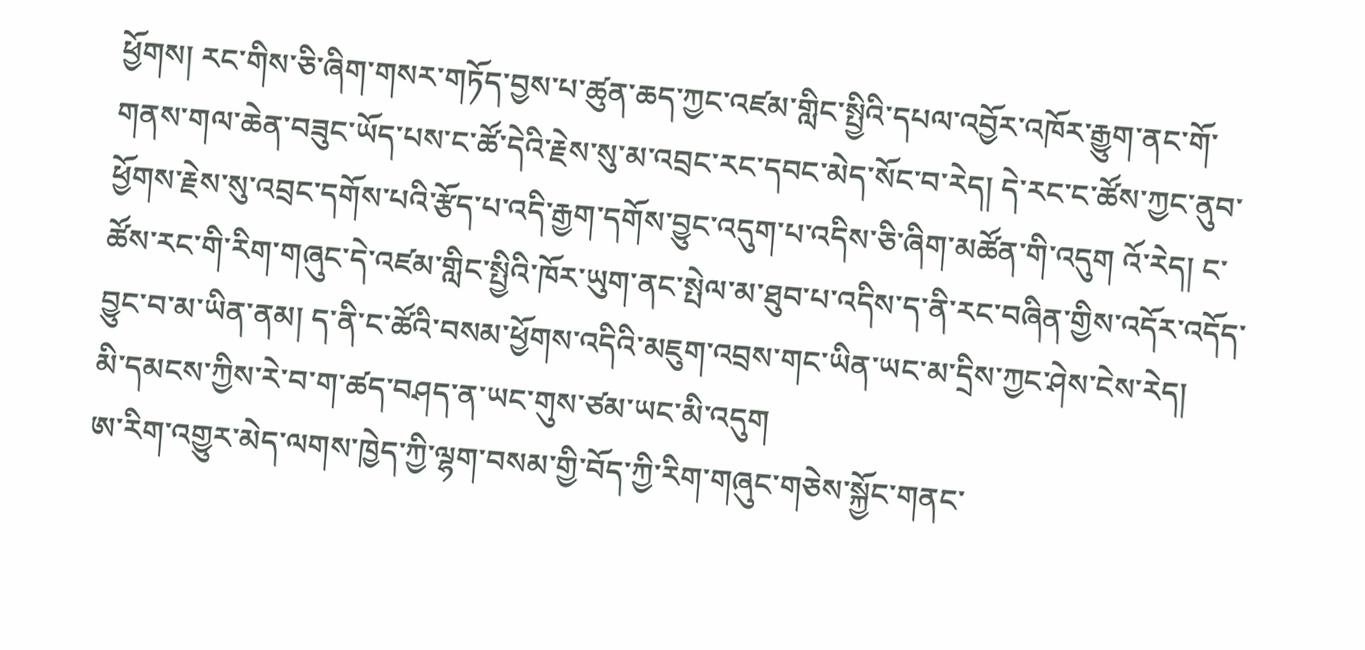ཕྱོགས། རང་གིས་ཅི་ཞིག་གསར་གཏོད་བྱས་པ་ཚུན་ཆད་ཀྱང་འཛམ་གླིང་སྤྱིའི་དཔལ་འབྱོར་འཁོར་རྒྱུག་ནང་གོ་གནས་གལ་ཆེན་བཟུང་ཡོད་པས་ང་ཚོ་དེའི་རྗེས་སུ་མ་འབྲང་རང་དབང་མེད་སོང་བ་རེད། དེ་རང་ང་ཚོས་ཀྱང་ནུབ་ཕྱོགས་རྗེས་སུ་འབྲང་དགོས་པའི་རྩོད་པ་འདི་རྒྱག་དགོས་བྱུང་འདུག་པ་འདིས་ཅི་ཞིག་མཚོན་གི་འདུག འོ་རེད། ང་ཚོས་རང་གི་རིག་གཞུང་དེ་འཛམ་གླིང་སྤྱིའི་ཁོར་ཡུག་ནང་སྤེལ་མ་ཐུབ་པ་འདིས་ད་ནི་རང་བཞིན་གྱིས་འདོར་འདོད་བྱུང་བ་མ་ཡིན་ནམ། ད་ནི་ང་ཚོའི་བསམ་ཕྱོགས་འདིའི་མཇུག་འབྲས་གང་ཡིན་ཡང་མ་དྲིས་ཀྱང་ཤེས་ངེས་རེད།
མི་དམངས་ཀྱིས་རེ་བ་ག་ཚད་བཤད་ན་ཡང་གུས་ཙམ་ཡང་མི་འདུག
ཨ་རིག་འགྱུར་མེད་ལགས་ཁྱེད་ཀྱི་ལྷག་བསམ་གྱི་བོད་ཀྱི་རིག་གཞུང་གཅེས་སྐྱོང་གནང་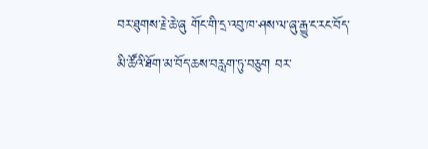བར་ཐུགས་རྗེ་ཆེ་ཞུ གོང་གི་དྲ་འབུ་ཁ་ཤས་ལ་ཞུ་རྒྱུ་ང་རང་བོད་མི་ཚོའི་ཐོག་མ་བོད་ཆས་བརླག་ཏུ་བཅུག བར་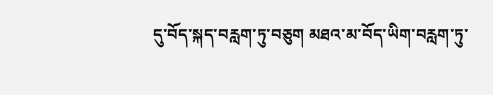དུ་བོད་སྐད་བརླག་ཏུ་བཅུག མཐའ་མ་བོད་ཡིག་བརླག་ཏུ་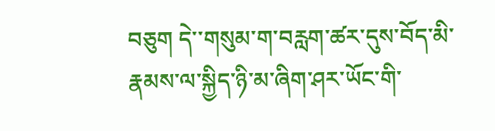བཅུག དེ་་གསུམ་ག་བརླག་ཚར་དུས་བོད་མི་རྣམས་ལ་སྐྱིད་ཉི་མ་ཞིག་ཤར་ཡོང་གི་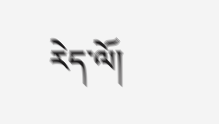རེད་ལོ།